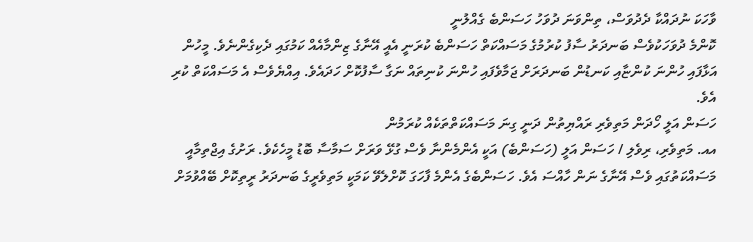ވާހަކަ ނުދައްކާ ދެދުވަސް، ތިންވަނަ ދުވަހު ހަސަންބެ ގެއްލުނީ
ކޮންމެ ދުވަހަކުވެސް ބަނދަރު ސާފު ކުރުމުގެ މަސައްކަތް ހަސަންބެ ކުރަނީ އެއީ އޭނާގެ ޒިންމާއެއް ކަމުގައި ދެކިގެންނެވެ. މީހުން އަޅާފައި ހުންނަ ކުންޏާއި ކަނޑުން ބަނދަރަށް ޖަމާވެފައި ހުންނަ ކުނިތައް ނަގާ ސާފުކޮށް ހަދައެވެ. އިއްޔެވެސް އެ މަސައްކަތް ކުރި އެވެ.
ހަސަން އަލީ ހޯދަން މަތިވެރި ރައްޔިތުން ދަނީ ގިނަ މަސައްކަތްތަކެއް ކުރަމުން
އއ. މަތިވެރި، ރިވެލި / ހަސަން އަލީ (ހަސަންބެ) އަކީ އެންމެންނާ ވެސް ގުޅޭ ވަރަށް ސަމާސާ ބޮޑު މީހެކެވެ. ރަށުގެ އިޖްތިމާއީ މަސައްކަތުގައި ވެސް އޭނާގެ ނަން ހާއްސަ އެވެ. ހަސަންބެގެ އެންމެ ފާހަގަ ކޮށްލެވޭ ކަމަކީ މަތިވެރީގެ ބަނދަރު ރީތިކޮށް ބޭއްވުމަށް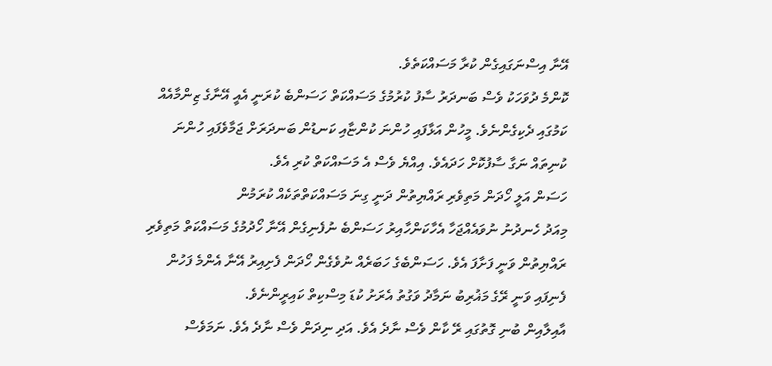އޭނާ އިސްނަގައިގެން ކުރާ މަސައްކަތެވެ.
ކޮންމެ ދުވަހަކު ވެސް ބަނދަރު ސާފު ކުރުމުގެ މަސައްކަތް ހަސަންބެ ކުރަނީ އެއީ އޭނާގެ ޒިންމާއެއް ކަމުގައި ދެކިގެންނެވެ. މީހުން އަޅާފައި ހުންނަ ކުންޏާއި ކަނޑުން ބަނދަރަށް ޖަމާވެފައި ހުންނަ ކުނިތައް ނަގާ ސާފުކޮށް ހަދައެވެ. އިއްޔެ ވެސް އެ މަސައްކަތް ކުރި އެވެ.
ހަސަން އަލީ ހޯދަން މަތިވެރި ރައްޔިތުން ދަނީ ގިނަ މަސައްކަތްތަކެއް ކުރަމުން
މިއަދު ހެނދުނު ނުވައެއްޖަހާ އެހާކަންހާއިރު ހަސަންބެ ނުފެނިގެން އޭނާ ހޯދުމުގެ މަސައްކަތް މަތިވެރި ރައްޔިތުން ވަނީ ފަށާފަ އެވެ. ހަސަންބެގެ ހަބަރެއް ނުވެގެން ހޯދަން ފެށިއިރު އޭނާ އެންމެ ފަހުން ފެނިފައި ވަނީ ރޭގެ މަޣުރިބު ނަމާދު ވަގުތު އެރަށު ކުޑަ މިސްކިތް ކައިރީންނެވެ.
އާއިލާއިން ބުނި ގޮތުގައި ރޭ ކާން ވެސް ނާދެ އެވެ. އަދި ނިދަން ވެސް ނާދެ އެވެ. ނަމަވެސް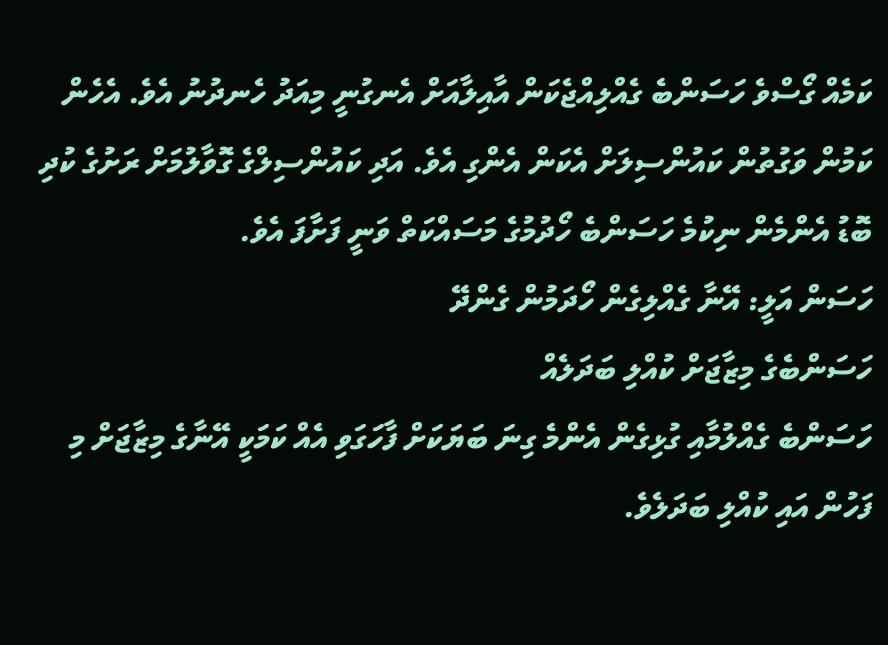ކަމެއް ގޯސްވެ ހަސަންބެ ގެއްލިއްޖެކަން އާއިލާއަށް އެނގުނީ މިއަދު ހެނދުނު އެވެ. އެހެން ކަމުން ވަގުތުން ކައުންސިލަށް އެކަން އެންގި އެވެ. އަދި ކައުންސިލްގެ ގޮވާލުމަށް ރަށުގެ ކުދި ބޮޑު އެންމެން ނިކުމެ ހަސަންބެ ހޯދުމުގެ މަސައްކަތް ވަނީ ފަށާފަ އެވެ.
ހަސަން އަލީ: އޭނާ ގެއްލިގެން ހޯދަމުން ގެންދޭ
ހަސަންބެގެ މިޒާޖަށް ކުއްލި ބަދަލެއް
ހަސަންބެ ގެއްލުމާއި ގުޅިގެން އެންމެ ގިނަ ބަޔަކަށް ފާހަގަވި އެއް ކަމަކީ އޭނާގެ މިޒާޖަށް މި ފަހުން އައި ކުއްލި ބަދަލެވެ.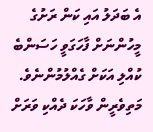އެ ބަދަލު އައި ކަން ރަށުގެ މީހުންނަށް ފާހަގަވީ ހަސަންބެ ކުއްލި އަކަށް ގެއްލުމުންނެވެ.
މަތިވެރީން ވާހަކަ ދެއްކި ވަރަށް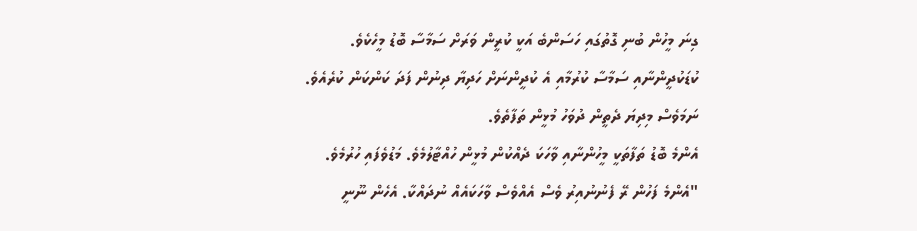ގިނަ މީހުން ބުނި ގޮތުގައި ހަސަންބެ އަކީ ކުރީން ވަރަށް ސަމާސާ ބޮޑު މީހެކެވެ. ކުޑަކުދީންނާއި ސަމާސާ ކުރުމާއި އެ ކުދީންނަށް ހަދިޔާ ދިނުން ފަދަ ކަންކަން ކުރެއެވެ. ނަމަވެސް މިދިޔަ ދެތީން ދުވަހު މުޅީން ތަފާތެވެ.
އެންމެ ބޮޑު ތަފާތަކީ މީހުންނާއި ވާހަކަ ދެއްކުން މުޅީން ހުއްޓާލުމެވެ. މަޑުވެފައި ހުރުމެވެ.
"އެންމެ ފަހުން ރޭ ފެނުނުއިރު ވެސް އެއްވެސް ވާހަކައެއް ނުދައްކާ. އެހެން ނޫނީ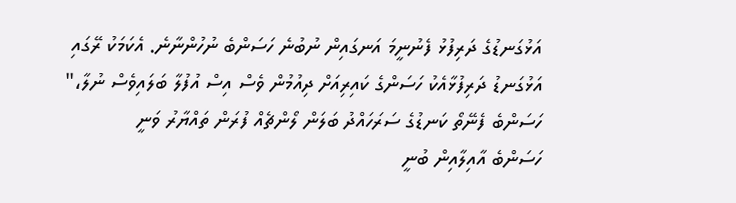އަޅުގަނޑުގެ ދަރިފުޅު ފެނުނީމަ އަނގައިން ނުބުނެ ހަސަންބެ ނުހުންނާނެ. އެކަމަކު ރޭގައި އަޅުގަނޑު ދަރިފުޅާއެކު ހަސަންގެ ކައިރިއަށް ދިއުމުން ވެސް އިސް އުފުލާ ބަލައިވެސް ނުލާ،"
ހަސަންބެ ފެނޭތޯ ކަނޑުގެ ސަރަހައްދު ބަލަން ލޯންޗެއް ފުރަން ތައްޔާރު ވަނީ
ހަސަންބެ އާއިލާއިން ބުނީ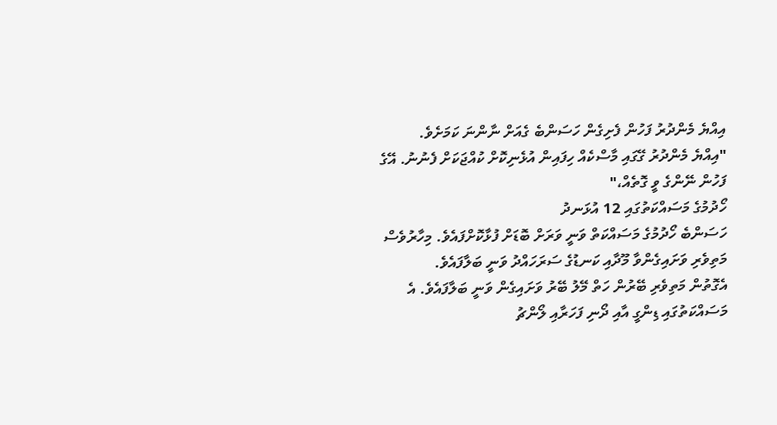އިއްޔެ މެންދުރު ފަހުން ފެށިގެން ހަސަންބެ ގެއަށް ނާންނަ ކަމަށެވެ.
"އިއްޔެ މެންދުރު ގޭގައި މާސްކެއް ހިފައިން އުޅެނިކޮށް ކުއްޖަކަށް ފެނުނު. އޭގެ ފަހުން ނޭންގެ ވީ ގޮތެއް،"
ހޯދުމުގެ މަސައްކަތުގައި 12 އުޅަނދު
ހަސަންބެ ހޯދުމުގެ މަސައްކަތް ވަނީ ވަރަށް ބޮޑަށް ފުޅާކޮށްފައެވެ. މިހާރުވެސް މަތިވެރި ވަށައިގެންވާ މޫދާއި ކަނޑުގެ ސަރަހައްދު ވަނީ ބަލާފައެވެ.
އެގޮތުން މަތިވެރި ބޭރުން ހަތް މޭލު ބޭރު ވަށައިގެން ވަނީ ބަލާފައެވެ. އެ މަސައްކަތުގައި ޑިންގީ އާއި ދޯނި ފަހަރާއި ލޯންޗު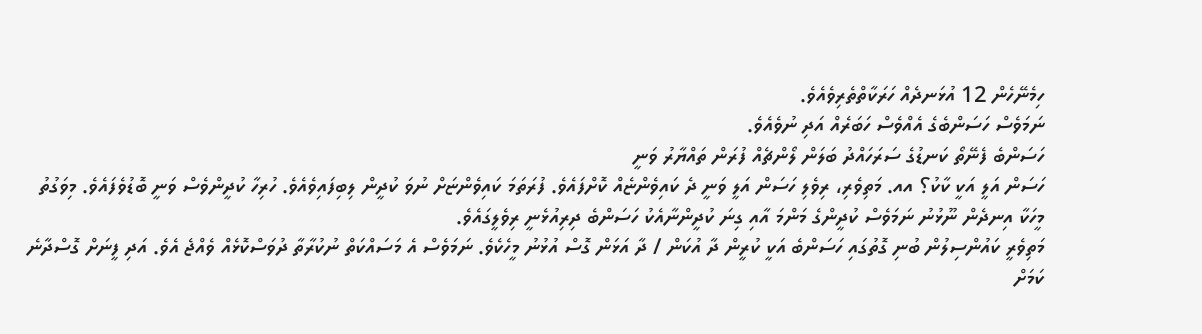ހިމެނޭހެން 12 އުޅަނދެއް ހަރަކާތްތެރިވެއެވެ.
ނަމަވެސް ހަސަންބެގެ އެއްވެސް ހަބަރެއް އަދި ނުވެއެވެ.
ހަސަންބެ ފެނޭތޯ ކަނޑުގެ ސަރަހައްދު ބަލަން ލޯންޗެއް ފުރަން ތައްޔާރު ވަނީ
ހަސަން އަލީ އަކީ ކާކު؟ އއ. މަތިވެރި، ރިވެލި ހަސަން އަލީ ވަނީ ދެ ކައިވެންޏެއް ކޮށްފައެވެ. ފުރަތަމަ ކައިވެންޏަށް ނުވަ ކުދީން ލިބިފައިވެއެވެ. ހުރިހާ ކުދީންވެސް ވަނީ ބޮޑުވެފައެވެ. މިވަގުތު މީހަކާ އިނދެން ނޫޅުނު ނަމަވެސް ކުދީންގެ މަންމަ އާއި ގިނަ ކުދީންނާއެކު ހަސަންބެ ދިރިއުޅެނީ ރިވެލީގައެވެ.
މަތިވެރީ ކައުންސިލުން ބުނި ގޮތުގައި ހަސަންބެ އަކީ ކުރީން ދާ އުކަން / ދާ އަޅަން ގޮސް އުޅުނު މީހެކެވެ. ނަމަވެސް އެ މަސައްކަތް ނުކުރާތާ ދުވަސްކޮޅެއް ވެއްޖެ އެވެ. އަދި ފީނަށް ގޮސްދާނެ ކަމަށް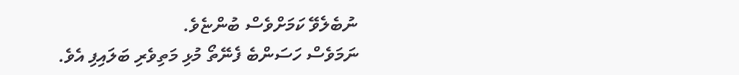ނުބެލެވޭ ކަމަށްވެސް ބުންޏެވެ.
ނަމަވެސް ހަސަންބެ ފެނޭތޯ މުޅި މަތިވެރި ބަލައިފި އެވެ.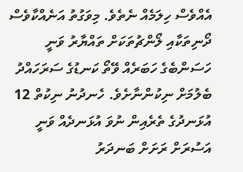އެއްވެސް ހިލަމެއް ނެތެވެ. މިވަގުތު އަނެއްކާވެސް ދޯނިތަކާއި ލޯންޗުތަކަށް ތައްޔާރު ވަނީ ހަސަންބެގެ ހަބަރެއް ވޭތޯ ކަނޑުގެ ސަރަހައްދު ބެލުމަށް ނިކުންނާށެވެ. ހެނދުނު ނިކުތް 12 އުޅަނދުގެ ތެރެއިން ނުވަ އުޅަނދެއް ވަނީ އަސުރަށް ރަށަށް ބަނދަރު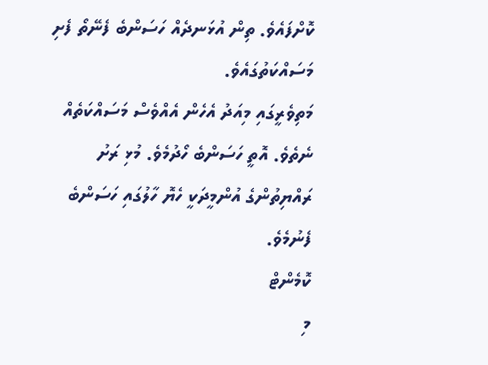ކޮށްފައެވެ. ތިން އުޅަނދެއް ހަސަންބެ ފެނޭތޯ ފެށި މަސައްކަތުގައެވެ.
މަތިވެރީގައި މިއަދު އެހެން އެއްވެސް މަސައްކަތެއް ނެތެވެ. އޮތީ ހަސަންބެ ހޯދުމެވެ. މުޅި ރަށު ރައްޔިތުންގެ އުންމީދަކީ ހެޔޮ ހާލުގައި ހަސަންބެ ފެނުމެވެ.
ކޮމެންޓް
މި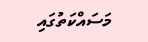މަސައްކަތުގައި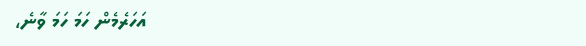އަހަރެމެން ހަމަ ހަމަ ވާނެ،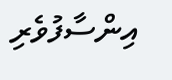އިންސާފުވެރި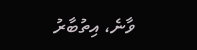ވާނެ، އިތުބާރު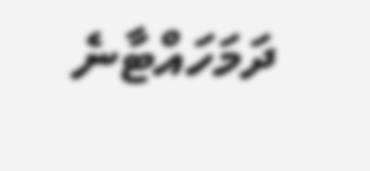ދަމަހައްޓާނެ